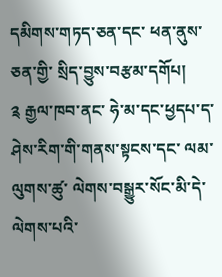དམིགས་གཏད་ཅན་དང་ ཕན་ནུས་ཅན་གྱི་ སྲིད་བྱུས་བརྩམ་དགོཔ།
༉ རྒྱལ་ཁབ་ནང་ ཧེ་མ་དང་ཕྱདཔ་ད་ ཤེས་རིག་གི་གནས་སྟངས་དང་ ལམ་ལུགས་ཚུ་ ལེགས་བསྒྱུར་སོང་མི་དེ་ ལེགས་པའི་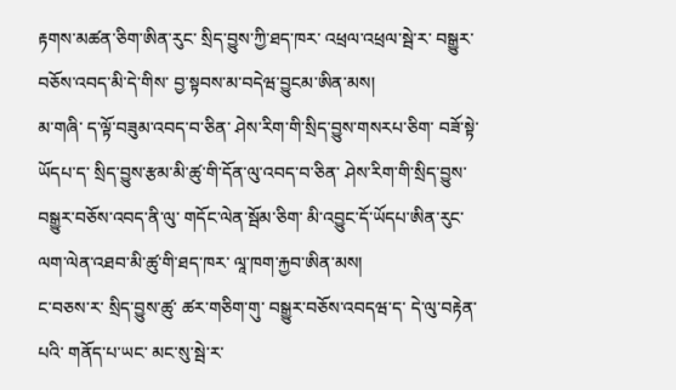རྟགས་མཚན་ཅིག་ཨིན་རུང་ སྲིད་བྱུས་ཀྱི་ཐད་ཁར་ འཕྲལ་འཕྲལ་སྦེ་ར་ བསྒྱུར་བཅོས་འབད་མི་དེ་གིས་ བྱ་སྟབས་མ་བདེཝ་བྱུངམ་ཨིན་མས།
མ་གཞི་ ད་ལྟོ་བཟུམ་འབད་བ་ཅིན་ ཤེས་རིག་གི་སྲིད་བྱུས་གསརཔ་ཅིག་ བཟོ་སྟེ་ཡོདཔ་ད་ སྲིད་བྱུས་རྩམ་མི་ཚུ་གི་དོན་ལུ་འབད་བ་ཅིན་ ཤེས་རིག་གི་སྲིད་བྱུས་ བསྒྱུར་བཅོས་འབད་ནི་ལུ་ གདོང་ལེན་སྦོམ་ཅིག་ མི་འབྱུང་དོ་ཡོདཔ་ཨིན་རུང་ ལག་ལེན་འཐབ་མི་ཚུ་གི་ཐད་ཁར་ ལཱ་ཁག་རྐྱབ་ཨིན་མས།
ང་བཅས་ར་ སྲིད་བྱུས་ཚུ་ ཚར་གཅིག་གུ་ བསྒྱུར་བཅོས་འབདཝ་ད་ དེ་ལུ་བརྟེན་པའི་ གནོད་པ་ཡང་ མང་སུ་སྦེ་ར་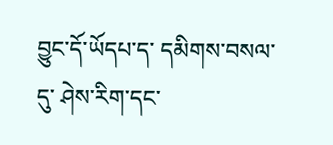བྱུང་དོ་ཡོདཔ་ད་ དམིགས་བསལ་དུ་ ཤེས་རིག་དང་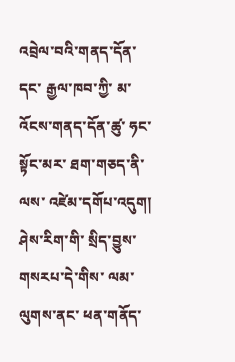འབྲེལ་བའི་གནད་དོན་དང་ རྒྱལ་ཁབ་ཀྱི་ མ་འོངས་གནད་དོན་ཚུ་ ཧང་སྟོང་མར་ ཐག་གཅད་ནི་ལས་ འཛེམ་དགོཔ་འདུག།
ཤེས་རིག་གི་ སྲིད་བྱུས་གསརཔ་དེ་གིས་ ལམ་ལུགས་ནང་ ཕན་གནོད་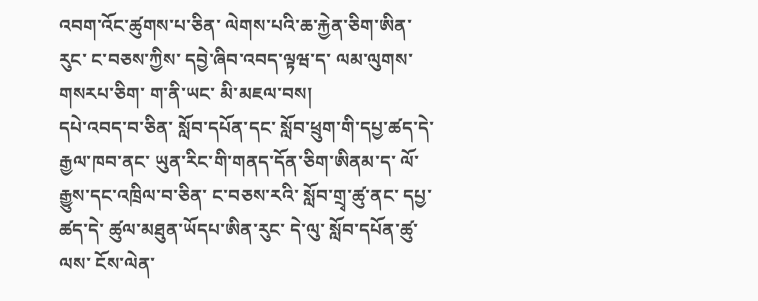འབག་འོང་ཚུགས་པ་ཅིན་ ལེགས་པའི་ཆ་རྐྱེན་ཅིག་ཨིན་རུང་ ང་བཅས་ཀྱིས་ དབྱེ་ཞིབ་འབད་ལྟཝ་ད་ ལམ་ལུགས་གསརཔ་ཅིག་ ག་ནི་ཡང་ མི་མཇལ་བས།
དཔེ་འབད་བ་ཅིན་ སློབ་དཔོན་དང་ སློབ་ཕྲུག་གི་དཔྱ་ཚད་དེ་ རྒྱལ་ཁབ་ནང་ ཡུན་རིང་གི་གནད་དོན་ཅིག་ཨིནམ་ད་ ལོ་རྒྱུས་དང་འཁྲིལ་བ་ཅིན་ ང་བཅས་རའི་ སློབ་གྲྭ་ཚུ་ནང་ དཔྱ་ཚད་དེ་ ཚུལ་མཐུན་ཡོདཔ་ཨིན་རུང་ དེ་ལུ་ སློབ་དཔོན་ཚུ་ལས་ ངོས་ལེན་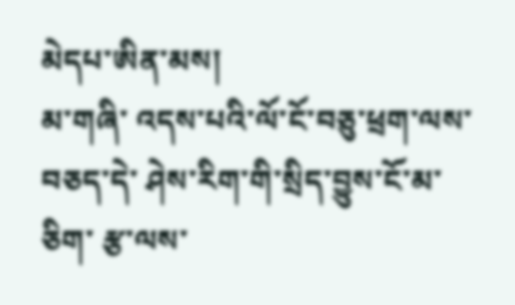མེདཔ་ཨིན་མས།
མ་གཞི་ འདས་པའི་ལོ་ངོ་བཅུ་ཕྲག་ལས་བཅད་དེ་ ཤེས་རིག་གི་སྲིད་བྱུས་ངོ་མ་ཅིག་ རྩ་ལས་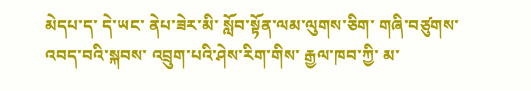མེདཔ་ད་ དེ་ཡང་ ནེཔ་ཟེར་མི་ སློབ་སྟོན་ལམ་ལུགས་ཅིག་ གཞི་བཙུགས་འབད་བའི་སྐབས་ འབྲུག་པའི་ཤེས་རིག་གིས་ རྒྱལ་ཁབ་ཀྱི་ མ་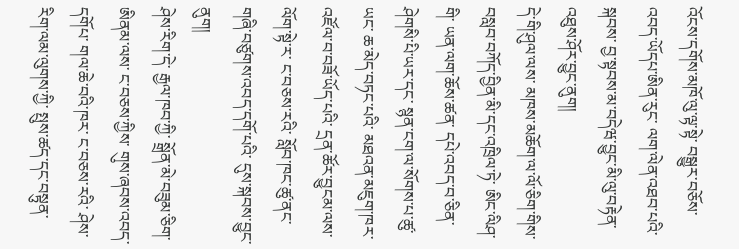འོངས་དགོས་མཁོ་ལུ་ལྟ་སྟེ་ བསྒྱུར་བཅོས་འབད་ཡོདཔ་ཨིན་རུང་ ལག་ལེན་འཐབ་པའི་སྐབས་ བྱ་སྟབས་མ་བདེཝ་བྱུང་མི་ལུ་བརྟེན་ འཐུས་ཤོར་བྱུང་ནུག།
དེ་གི་ཤུལ་ལས་ མཁས་མཆོག་ལ་ལོ་ཅིག་གིས་ བསླབ་བཀོད་བྱིན་མི་དང་འཁྲིལ་ཏེ་ ཨིང་ལིཤ་གི་ ཡན་ལག་ཆོས་ཚན་ དཔེ་འབད་བ་ཅིན་ ཤེགསི་པི་ཡར་དང་ སྙན་ངག་ལ་སོགས་པ་ཚུ་ཡང་ ཆ་མེད་བཏང་པའི་ མཐའན་མཇུག་ཁར་ འཛོལ་བ་བཟོ་ཡོད་པའི་ དྲན་ཚོར་བྱུངམ་ལས་ ལོག་སྟེ་ར་ ང་བཅས་རའི་ སློབ་ཁང་ཚུ་ནང་ གཞི་བཙུགས་འབད་དགོ་པའི་ དུས་སྐབས་བྱུང་ནུག།
ཤེས་རིག་དེ་ རྒྱལ་ཁབ་ཀྱི་ སྒྲོན་མེ་བཟུམ་ཅིག་ཨིནམ་ལས་ ང་བཅས་ཀྱིས་ གུས་ཞབས་འབད་དགོཔ་ གལ་ཆེ་བའི་ཁར་ ང་བཅས་རའི་ ཤེས་རིག་ལམ་ལུགས་ཀྱི་ སྤུས་ཚད་དང་བསྟུན་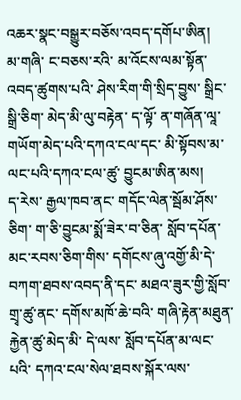འཆར་སྣང་བསྒྱུར་བཅོས་འབད་དགོཔ་ཨིན།
མ་གཞི་ ང་བཅས་རའི་ མ་འོངས་ལམ་སྟོན་འབད་ཚུགས་པའི་ ཤེས་རིག་གི་སྲིད་བྱུས་ སྒྲིང་སྒྲི་ཅིག་ མེད་མི་ལུ་བརྟེན་ ད་ལྟོ་ ན་གཞོན་ལཱ་གཡོག་མེད་པའི་དཀའ་ངལ་དང་ མི་སྟོབས་མ་ལང་པའི་དཀའ་ངལ་ཚུ་ བྱུངམ་ཨིན་མས།
ད་རེས་ རྒྱལ་ཁབ་ནང་ གདོང་ལེན་སྦོམ་ཤོས་ཅིག་ ག་ཅི་བྱུངམ་སྨོ་ཟེར་བ་ཅིན་ སློབ་དཔོན་མང་རབས་ཅིག་གིས་ དགོངས་ཞུ་འགྱོ་མི་དེ་ བཀག་ཐབས་འབད་ནི་དང་ མཐའ་ཟུར་གྱི་སློབ་གྲྭ་ཚུ་ནང་ དགོས་མཁོ་ཆེ་བའི་ གཞི་རྟེན་མཐུན་རྐྱེན་ཚུ་མེད་མི་ དེ་ལས་ སློབ་དཔོན་མ་ལང་པའི་ དཀའ་ངལ་སེལ་ཐབས་སྐོར་ལས་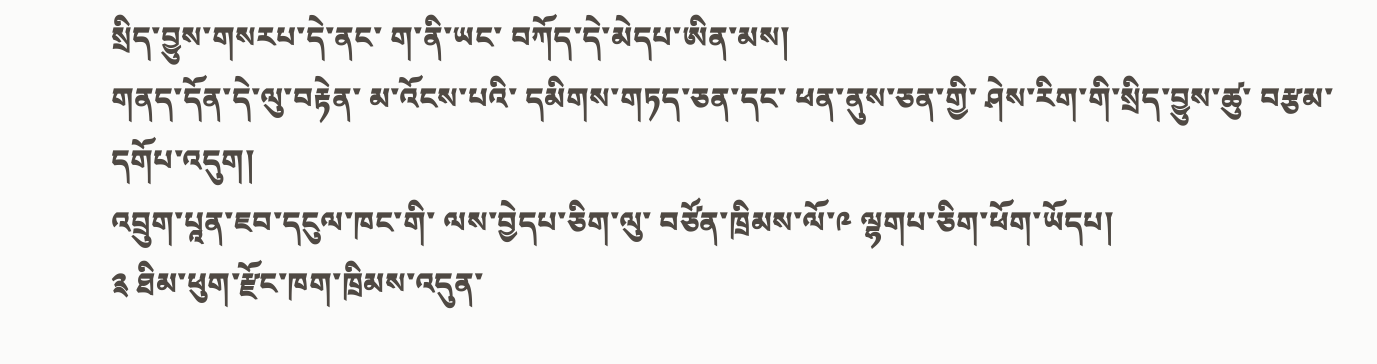སྲིད་བྱུས་གསརཔ་དེ་ནང་ ག་ནི་ཡང་ བཀོད་དེ་མེདཔ་ཨིན་མས།
གནད་དོན་དེ་ལུ་བརྟེན་ མ་འོངས་པའི་ དམིགས་གཏད་ཅན་དང་ ཕན་ནུས་ཅན་གྱི་ ཤེས་རིག་གི་སྲིད་བྱུས་ཚུ་ བརྩམ་དགོཔ་འདུག།
འབྲུག་པཱན་ཇབ་དངུལ་ཁང་གི་ ལས་བྱེདཔ་ཅིག་ལུ་ བཙོན་ཁྲིམས་ལོ་༩ ལྷགཔ་ཅིག་ཕོག་ཡོདཔ།
༉ ཐིམ་ཕུག་རྫོང་ཁག་ཁྲིམས་འདུན་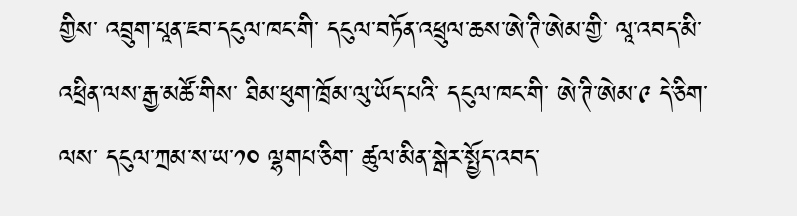གྱིས་ འབྲུག་པཱན་ཇབ་དངུལ་ཁང་གི་ དངུལ་བཏོན་འཕྲུལ་ཆས་ཨེ་ཊི་ཨེམ་གྱི་ ལཱ་འབད་མི་ འཕྲིན་ལས་རྒྱ་མཚོ་གིས་ ཐིམ་ཕུག་ཁྲོམ་ལུ་ཡོད་པའི་ དངུལ་ཁང་གི་ ཨེ་ཊི་ཨེམ་༩ དེ་ཅིག་ལས་ དངུལ་ཀྲམ་ས་ཡ་༡༠ ལྷགཔ་ཅིག་ ཚུལ་མིན་སྒེར་སྤྱོད་འབད་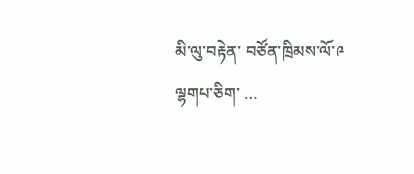མི་ལུ་བརྟེན་ བཙོན་ཁྲིམས་ལོ་༩ ལྷགཔ་ཅིག་ …